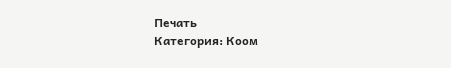Печать
Категория: Коом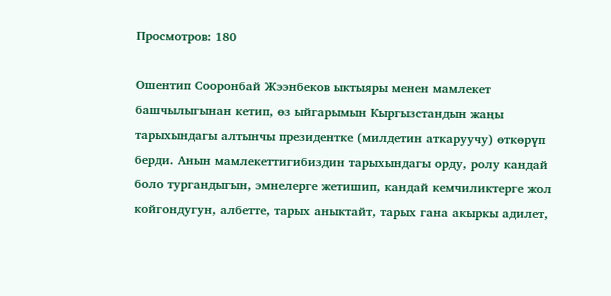Просмотров: 180

Ошентип Сооронбай Жээнбеков ыктыяры менен мамлекет башчылыгынан кетип, өз ыйгарымын Кыргызстандын жаңы тарыхындагы алтынчы президентке (милдетин аткаруучу) өткөрүп берди. Анын мамлекеттигибиздин тарыхындагы орду, ролу кандай боло тургандыгын, эмнелерге жетишип, кандай кемчиликтерге жол койгондугун, албетте, тарых аныктайт, тарых гана акыркы адилет,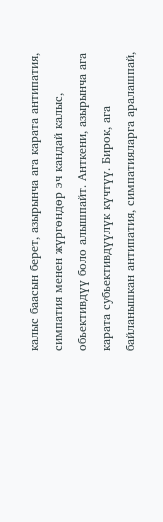калыс баасын берет, азырынча ага карата антипатия, симпатия менен жүргөндөр эч кандай калыс, обьективдүү боло алышпайт. Анткени, азырынча ага карата субьективдүүлүк күчтүү. Бирок, ага байланышкан антипатия, симпатияларга аралашпай,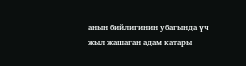анын бийлигинин убагында үч жыл жашаган адам катары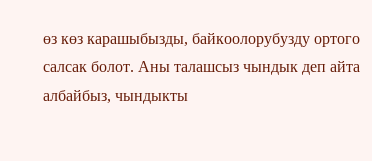өз көз карашыбызды, байкоолорубузду ортого салсак болот. Аны талашсыз чындык деп айта албайбыз, чындыкты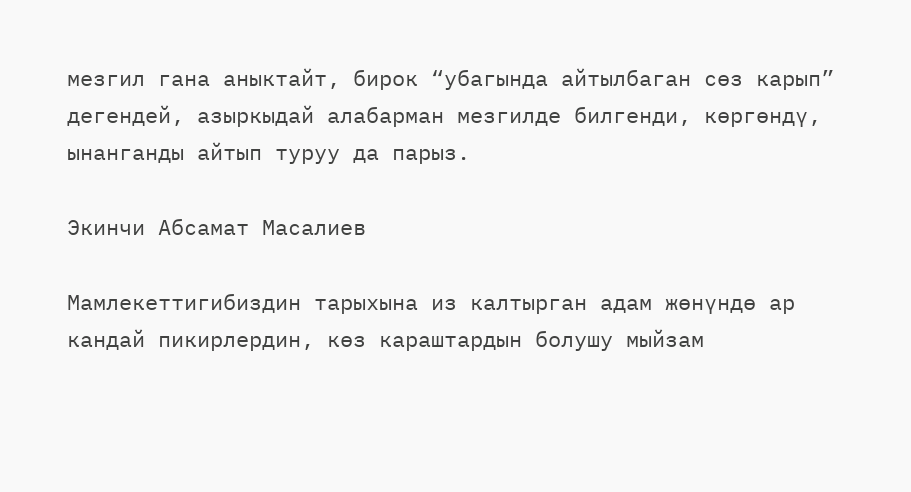мезгил гана аныктайт, бирок “убагында айтылбаган сөз карып” дегендей, азыркыдай алабарман мезгилде билгенди, көргөндү, ынанганды айтып туруу да парыз.

Экинчи Абсамат Масалиев

Мамлекеттигибиздин тарыхына из калтырган адам жөнүндө ар кандай пикирлердин, көз караштардын болушу мыйзам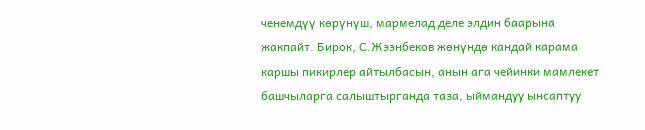ченемдүү көрүнүш, мармелад деле элдин баарына жакпайт. Бирок, С.Жээнбеков жөнүндө кандай карама каршы пикирлер айтылбасын, анын ага чейинки мамлекет башчыларга салыштырганда таза, ыймандуу ынсаптуу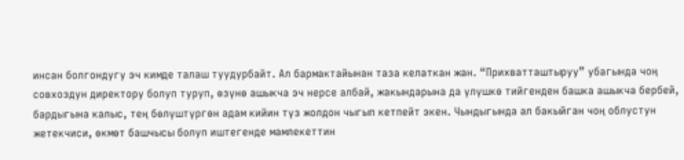инсан болгондугу эч кимде талаш туудурбайт. Ал бармактайынан таза келаткан жан. “Прихватташтыруу” убагында чоң совхоздун директору болуп туруп, өзүнө ашыкча эч нерсе албай, жакындарына да үлүшкө тийгенден башка ашыкча бербей, бардыгына калыс, тең бөлүштүргөн адам кийин түз жолдон чыгып кетпейт экен. Чындыгында ал бакыйган чоң облустун жетекчиси, өкмөт башчысы болуп иштегенде мамлекеттин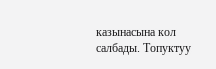казынасына кол салбады. Топуктуу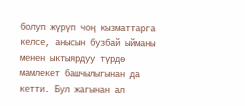болуп жүрүп чоң кызматтарга келсе, анысын бузбай ыйманы менен ыктыярдуу түрдө мамлекет башчылыгынан да кетти. Бул жагынан ал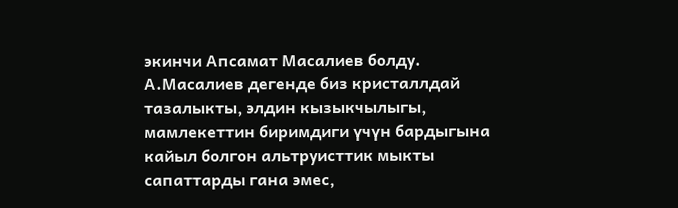экинчи Апсамат Масалиев болду. А.Масалиев дегенде биз кристаллдай тазалыкты, элдин кызыкчылыгы, мамлекеттин биримдиги үчүн бардыгына кайыл болгон альтруисттик мыкты сапаттарды гана эмес,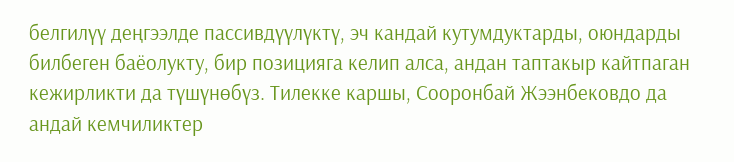белгилүү деңгээлде пассивдүүлүктү, эч кандай кутумдуктарды, оюндарды билбеген баёолукту, бир позицияга келип алса, андан таптакыр кайтпаган кежирликти да түшүнөбүз. Тилекке каршы, Сооронбай Жээнбековдо да андай кемчиликтер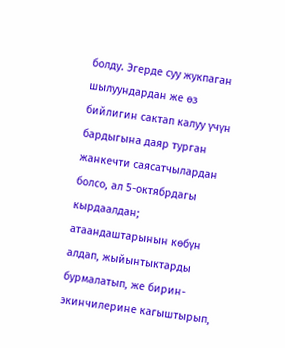болду. Эгерде суу жукпаган шылуундардан же өз бийлигин сактап калуу үчүн бардыгына даяр турган жанкечти саясатчылардан болсо, ал 5-октябрдагы кырдаалдан; атаандаштарынын көбүн алдап, жыйынтыктарды бурмалатып, же бирин-экинчилерине кагыштырып,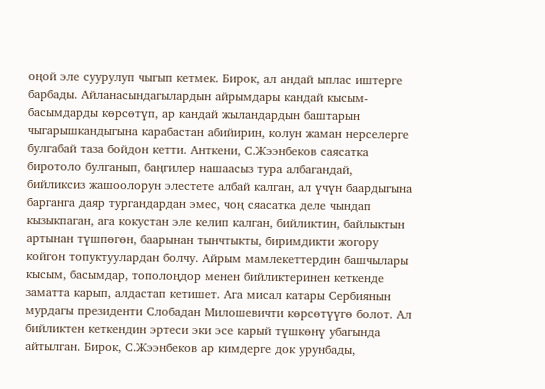оңой эле суурулуп чыгып кетмек. Бирок, ал андай ыплас иштерге барбады. Айланасындагылардын айрымдары кандай кысым-басымдарды көрсөтүп, ар кандай жыландардын баштарын чыгарышкандыгына карабастан абийирин, колун жаман нерселерге булгабай таза бойдон кетти. Анткени, С.Жээнбеков саясатка биротоло булганып, баңгилер нашаасыз тура албагандай, бийликсиз жашоолорун элестете албай калган, ал үчүн баардыгына барганга даяр тургандардан эмес, чоң сяасатка деле чындап кызыкпаган, ага кокустан эле келип калган, бийликтин, байлыктын артынан түшпөгөн, баарынан тынчтыкты, биримдикти жогору койгон топуктуулардан болчу. Айрым мамлекеттердин башчылары кысым, басымдар, тополоңдор менен бийликтеринен кеткенде заматта карып, алдастап кетишет. Ага мисал катары Сербиянын мурдагы президенти Слобадан Милошевичти көрсөтүүгө болот. Ал бийликтен кеткендин эртеси эки эсе карый түшкөнү убагында айтылган. Бирок, С.Жээнбеков ар кимдерге док урунбады,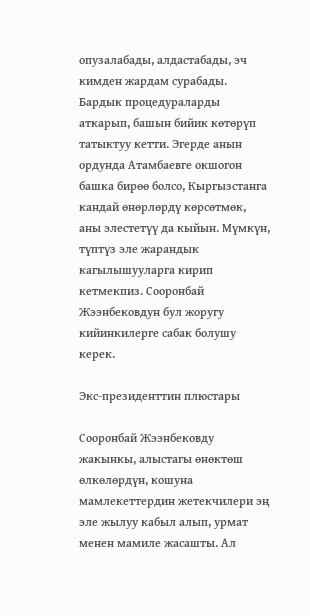опузалабады, алдастабады, эч кимден жардам сурабады. Бардык процедураларды аткарып, башын бийик көтөрүп татыктуу кетти. Эгерде анын ордунда Атамбаевге окшогон башка бирөө болсо, Кыргызстанга кандай өнөрлөрдү көрсөтмөк, аны элестетүү да кыйын. Мүмкүн, түптүз эле жарандык кагылышууларга кирип кетмекпиз. Сооронбай Жээнбековдун бул жоругу кийинкилерге сабак болушу керек.

Экс-президенттин плюстары

Сооронбай Жээнбековду жакынкы, алыстагы өнөктөш өлкөлөрдүн, кошуна мамлекеттердин жетекчилери эң эле жылуу кабыл алып, урмат менен мамиле жасашты. Ал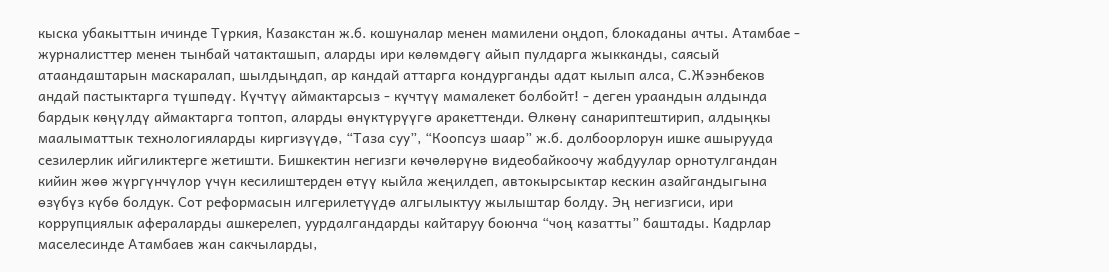кыска убакыттын ичинде Түркия, Казакстан ж.б. кошуналар менен мамилени оңдоп, блокаданы ачты. Атамбае - журналисттер менен тынбай чатакташып, аларды ири көлөмдөгү айып пулдарга жыкканды, саясый атаандаштарын маскаралап, шылдыңдап, ар кандай аттарга кондурганды адат кылып алса, С.Жээнбеков андай пастыктарга түшпөдү. Күчтүү аймактарсыз - күчтүү мамалекет болбойт! - деген ураандын алдында бардык көңүлдү аймактарга топтоп, аларды өнүктүрүүгө аракеттенди. Өлкөнү санариптештирип, алдыңкы маалыматтык технологияларды киргизүүдө, “Таза суу”, “Коопсуз шаар” ж.б. долбоорлорун ишке ашырууда сезилерлик ийгиликтерге жетишти. Бишкектин негизги көчөлөрүнө видеобайкоочу жабдуулар орнотулгандан кийин жөө жүргүнчүлор үчүн кесилиштерден өтүү кыйла жеңилдеп, автокырсыктар кескин азайгандыгына өзүбүз күбө болдук. Сот реформасын илгерилетүүдө алгылыктуу жылыштар болду. Эң негизгиси, ири коррупциялык афераларды ашкерелеп, уурдалгандарды кайтаруу боюнча “чоң казатты” баштады. Кадрлар маселесинде Атамбаев жан сакчыларды,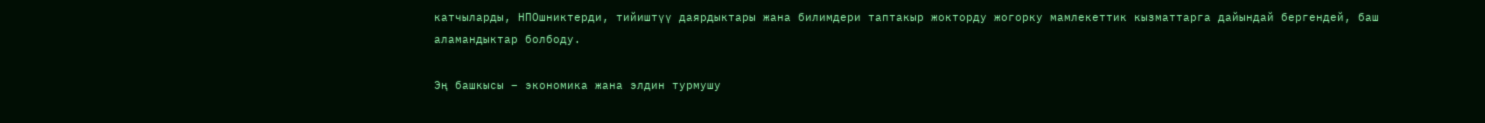катчыларды, НПОшниктерди, тийиштүү даярдыктары жана билимдери таптакыр жокторду жогорку мамлекеттик кызматтарга дайындай бергендей, баш аламандыктар болбоду.

Эң башкысы – экономика жана элдин турмушу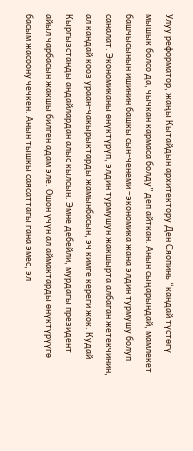Улуу реформатор, жаңы Кытайдын архитектору Ден Сяопинь “кандай түстөгү мышык болсо да, чычкан кармаса болду” деп айткан. Анын сыңарындай, мамлекет башчысынын ишинин башкы сын-ченеми –экономика жана элдин турмушу болуп саналат. Экономиканы өнүктүрүп, элдин турмушун жакшырта албаган жетекчинин, ал кандай кооз ураан-чакырыктарды жамынбасын, эч кимге кереги жок. Кудай Кыргызстанды андайлардан алыс кылсын. Эмне дебейли, мурдагы президент айыл чарбасын жакшы билген адам эле. Ошон үчүн ал аймактарды өнүктүрүүгө басым жасоону чечкен. Анын тышкы саясаттагы гана эмес, эл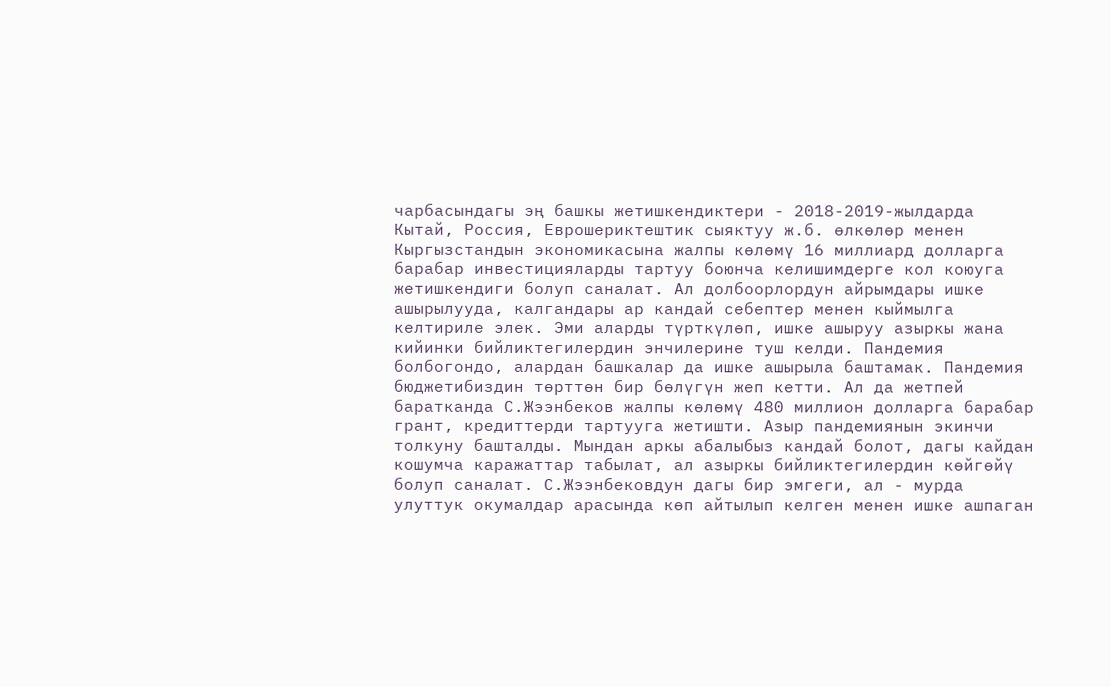чарбасындагы эң башкы жетишкендиктери - 2018-2019-жылдарда Кытай, Россия, Еврошериктештик сыяктуу ж.б. өлкөлөр менен Кыргызстандын экономикасына жалпы көлөмү 16 миллиард долларга барабар инвестицияларды тартуу боюнча келишимдерге кол коюуга жетишкендиги болуп саналат. Ал долбоорлордун айрымдары ишке ашырылууда, калгандары ар кандай себептер менен кыймылга келтириле элек. Эми аларды түрткүлөп, ишке ашыруу азыркы жана кийинки бийликтегилердин энчилерине туш келди. Пандемия болбогондо, алардан башкалар да ишке ашырыла баштамак. Пандемия бюджетибиздин төрттөн бир бөлүгүн жеп кетти. Ал да жетпей баратканда С.Жээнбеков жалпы көлөмү 480 миллион долларга барабар грант, кредиттерди тартууга жетишти. Азыр пандемиянын экинчи толкуну башталды. Мындан аркы абалыбыз кандай болот, дагы кайдан кошумча каражаттар табылат, ал азыркы бийликтегилердин көйгөйү болуп саналат. С.Жээнбековдун дагы бир эмгеги, ал - мурда улуттук окумалдар арасында көп айтылып келген менен ишке ашпаган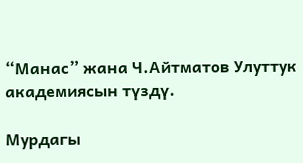“Манас” жана Ч.Айтматов Улуттук академиясын түздү.

Мурдагы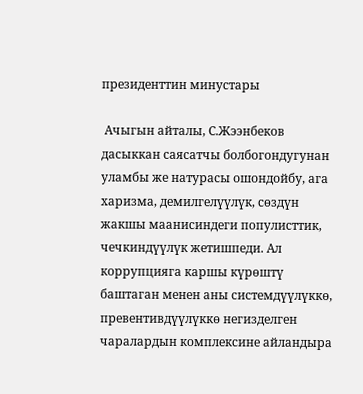президенттин минустары

 Ачыгын айталы, С.Жээнбеков дасыккан саясатчы болбогондугунан уламбы же натурасы ошондойбу, ага харизма, демилгелүүлүк, сөздүн жакшы маанисиндеги популисттик, чечкиндүүлүк жетишпеди. Ал коррупцияга каршы күрөштү баштаган менен аны системдүүлүккө, превентивдүүлүккө негизделген чаралардын комплексине айландыра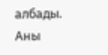албады. Аны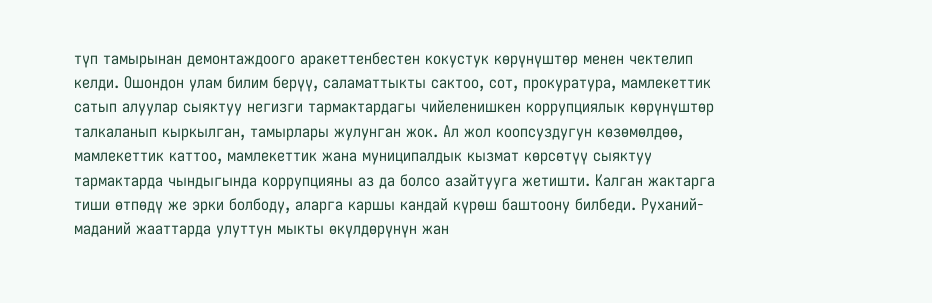түп тамырынан демонтаждоого аракеттенбестен кокустук көрүнүштөр менен чектелип келди. Ошондон улам билим берүү, саламаттыкты сактоо, сот, прокуратура, мамлекеттик сатып алуулар сыяктуу негизги тармактардагы чийеленишкен коррупциялык көрүнүштөр талкаланып кыркылган, тамырлары жулунган жок. Ал жол коопсуздугун көзөмөлдөө, мамлекеттик каттоо, мамлекеттик жана муниципалдык кызмат көрсөтүү сыяктуу тармактарда чындыгында коррупцияны аз да болсо азайтууга жетишти. Калган жактарга тиши өтпөдү же эрки болбоду, аларга каршы кандай күрөш баштоону билбеди. Руханий-маданий жааттарда улуттун мыкты өкүлдөрүнүн жан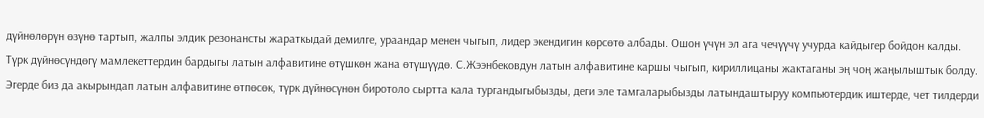дүйнөлөрүн өзүнө тартып, жалпы элдик резонансты жараткыдай демилге, ураандар менен чыгып, лидер экендигин көрсөтө албады. Ошон үчүн эл ага чечүүчү учурда кайдыгер бойдон калды. Түрк дүйнөсүндөгү мамлекеттердин бардыгы латын алфавитине өтүшкөн жана өтүшүүдө. С.Жээнбековдун латын алфавитине каршы чыгып, кириллицаны жактаганы эң чоң жаңылыштык болду. Эгерде биз да акырындап латын алфавитине өтпөсөк, түрк дүйнөсүнөн биротоло сыртта кала тургандыгыбызды, деги эле тамгаларыбызды латындаштыруу компьютердик иштерде, чет тилдерди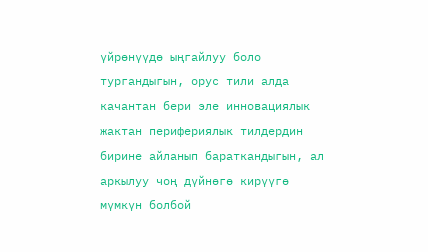үйрөнүүдө ыңгайлуу боло тургандыгын, орус тили алда качантан бери эле инновациялык жактан перифериялык тилдердин бирине айланып бараткандыгын, ал аркылуу чоң дүйнөгө кирүүгө мүмкүн болбой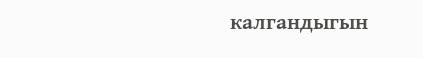калгандыгын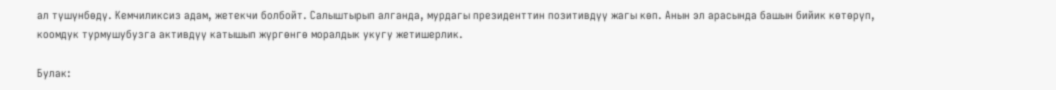ал түшүнбөдү. Кемчиликсиз адам, жетекчи болбойт. Салыштырып алганда, мурдагы президенттин позитивдүү жагы көп. Анын эл арасында башын бийик көтөрүп, коомдук турмушубузга активдүү катышып жүргөнгө моралдык укугу жетишерлик.

Булак: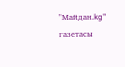"Майдан.kg" газетасы